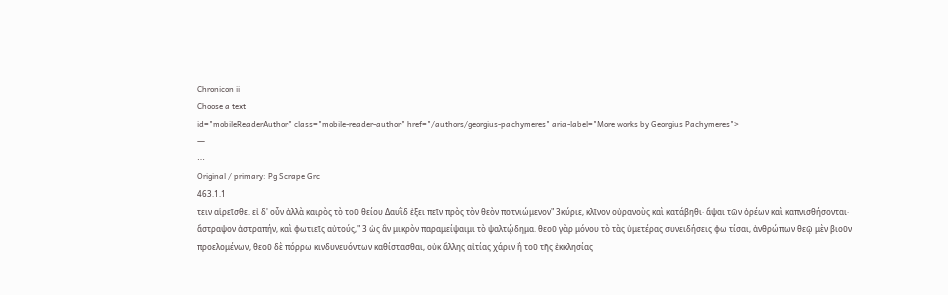Chronicon ii
Choose a text
id="mobileReaderAuthor" class="mobile-reader-author" href="/authors/georgius-pachymeres" aria-label="More works by Georgius Pachymeres">
—
⋯
Original / primary: Pg Scrape Grc
463.1.1
τειν αἱρεῖσθε. εἰ δ' οὖν ἀλλὰ καιρὸς τὸ τοῦ θείου Δαυῒδ ἐξει πεῖν πρὸς τὸν θεὸν ποτνιώμενον" 3κύριε, κλῖνον οὐρανοὺς καὶ κατάβηθι· ἅψαι τῶν ὀρέων καὶ καπνισθήσονται· ἄστραψον ἀστραπήν, καὶ φωτιεῖς αὐτούς," 3 ὡς ἂν μικρὸν παραμείψαιμι τὸ ψαλτῴδημα. θεοῦ γὰρ μόνου τὸ τὰς ὑμετέρας συνειδήσεις φω τίσαι, ἀνθρώπων θεῷ μὲν βιοῦν προελομένων, θεοῦ δὲ πόρρω κινδυνευόντων καθίστασθαι, οὐκ ἄλλης αἰτίας χάριν ἢ τοῦ τῆς ἐκκλησίας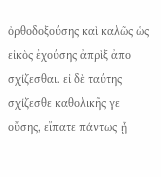ὀρθοδοξούσης καὶ καλῶς ὡς εἰκὸς ἐχούσης ἀπρὶξ ἀπο σχίζεσθαι. εἰ δὲ ταύτης σχίζεσθε καθολικῆς γε οὔσης, εἴπατε πάντως ᾗ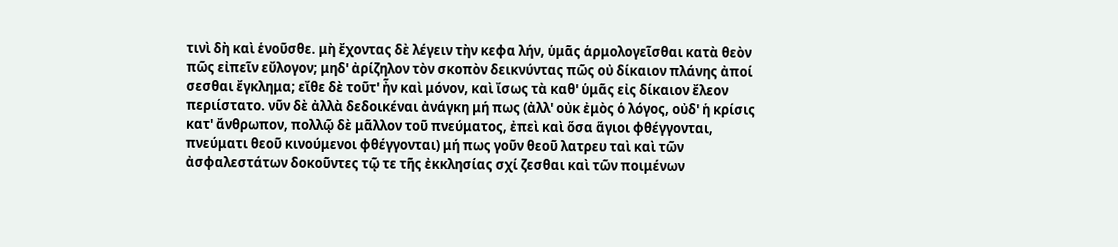τινὶ δὴ καὶ ἑνοῦσθε. μὴ ἔχοντας δὲ λέγειν τὴν κεφα λήν, ὑμᾶς ἁρμολογεῖσθαι κατὰ θεὸν πῶς εἰπεῖν εὔλογον; μηδ' ἀρίζηλον τὸν σκοπὸν δεικνύντας πῶς οὐ δίκαιον πλάνης ἀποί σεσθαι ἔγκλημα; εἴθε δὲ τοῦτ' ἦν καὶ μόνον, καὶ ἴσως τὰ καθ' ὑμᾶς εἰς δίκαιον ἔλεον περιίστατο. νῦν δὲ ἀλλὰ δεδοικέναι ἀνάγκη μή πως (ἀλλ' οὐκ ἐμὸς ὁ λόγος, οὐδ' ἡ κρίσις κατ' ἄνθρωπον, πολλῷ δὲ μᾶλλον τοῦ πνεύματος, ἐπεὶ καὶ ὅσα ἅγιοι φθέγγονται, πνεύματι θεοῦ κινούμενοι φθέγγονται) μή πως γοῦν θεοῦ λατρευ ταὶ καὶ τῶν ἀσφαλεστάτων δοκοῦντες τῷ τε τῆς ἐκκλησίας σχί ζεσθαι καὶ τῶν ποιμένων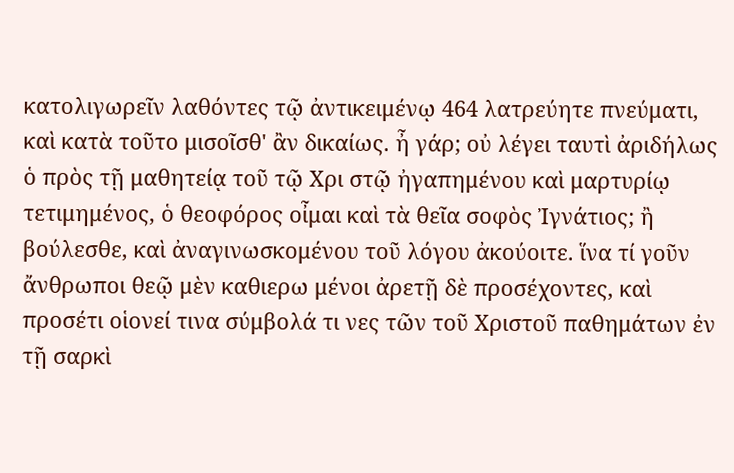κατολιγωρεῖν λαθόντες τῷ ἀντικειμένῳ 464 λατρεύητε πνεύματι, καὶ κατὰ τοῦτο μισοῖσθ' ἂν δικαίως. ἦ γάρ; οὐ λέγει ταυτὶ ἀριδήλως ὁ πρὸς τῇ μαθητείᾳ τοῦ τῷ Χρι στῷ ἠγαπημένου καὶ μαρτυρίῳ τετιμημένος, ὁ θεοφόρος οἶμαι καὶ τὰ θεῖα σοφὸς Ἰγνάτιος; ἢ βούλεσθε, καὶ ἀναγινωσκομένου τοῦ λόγου ἀκούοιτε. ἵνα τί γοῦν ἄνθρωποι θεῷ μὲν καθιερω μένοι ἀρετῇ δὲ προσέχοντες, καὶ προσέτι οἱονεί τινα σύμβολά τι νες τῶν τοῦ Χριστοῦ παθημάτων ἐν τῇ σαρκὶ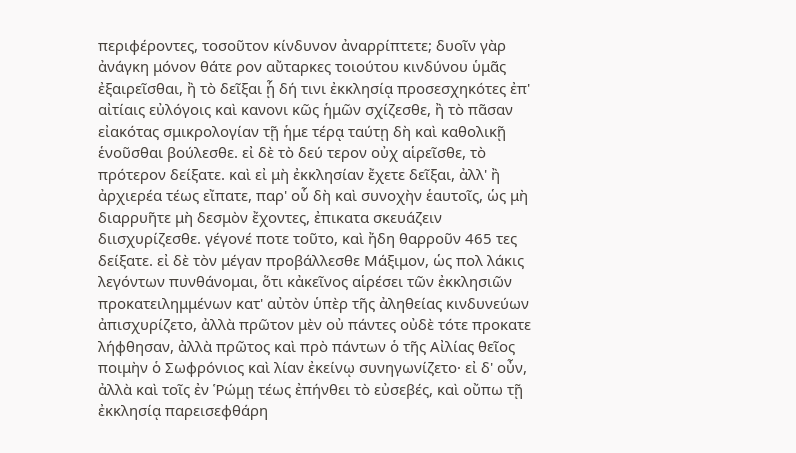περιφέροντες, τοσοῦτον κίνδυνον ἀναρρίπτετε; δυοῖν γὰρ ἀνάγκη μόνον θάτε ρον αὔταρκες τοιούτου κινδύνου ὑμᾶς ἐξαιρεῖσθαι, ἢ τὸ δεῖξαι ᾗ δή τινι ἐκκλησίᾳ προσεσχηκότες ἐπ' αἰτίαις εὐλόγοις καὶ κανονι κῶς ἡμῶν σχίζεσθε, ἢ τὸ πᾶσαν εἰακότας σμικρολογίαν τῇ ἡμε τέρᾳ ταύτῃ δὴ καὶ καθολικῇ ἑνοῦσθαι βούλεσθε. εἰ δὲ τὸ δεύ τερον οὐχ αἱρεῖσθε, τὸ πρότερον δείξατε. καὶ εἰ μὴ ἐκκλησίαν ἔχετε δεῖξαι, ἀλλ' ἢ ἀρχιερέα τέως εἴπατε, παρ' οὗ δὴ καὶ συνοχὴν ἑαυτοῖς, ὡς μὴ διαρρυῆτε μὴ δεσμὸν ἔχοντες, ἐπικατα σκευάζειν διισχυρίζεσθε. γέγονέ ποτε τοῦτο, καὶ ἤδη θαρροῦν 465 τες δείξατε. εἰ δὲ τὸν μέγαν προβάλλεσθε Μάξιμον, ὡς πολ λάκις λεγόντων πυνθάνομαι, ὅτι κἀκεῖνος αἱρέσει τῶν ἐκκλησιῶν προκατειλημμένων κατ' αὐτὸν ὑπὲρ τῆς ἀληθείας κινδυνεύων ἀπισχυρίζετο, ἀλλὰ πρῶτον μὲν οὐ πάντες οὐδὲ τότε προκατε λήφθησαν, ἀλλὰ πρῶτος καὶ πρὸ πάντων ὁ τῆς Αἰλίας θεῖος ποιμὴν ὁ Σωφρόνιος καὶ λίαν ἐκείνῳ συνηγωνίζετο· εἰ δ' οὖν, ἀλλὰ καὶ τοῖς ἐν Ῥώμῃ τέως ἐπήνθει τὸ εὐσεβές, καὶ οὔπω τῇ ἐκκλησίᾳ παρεισεφθάρη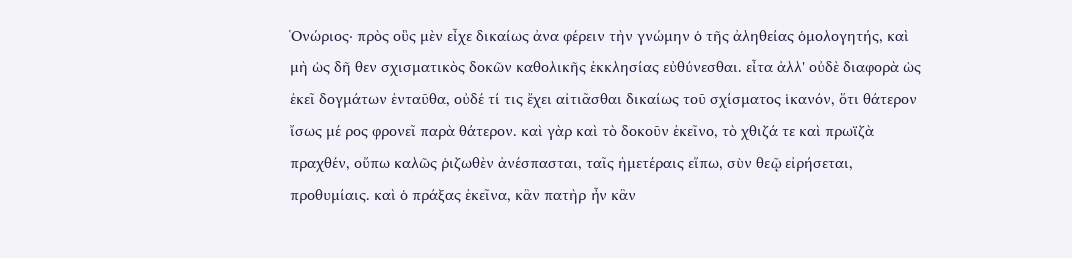Ὁνώριος· πρὸς οὓς μὲν εἶχε δικαίως ἀνα φέρειν τὴν γνώμην ὁ τῆς ἀληθείας ὁμολογητής, καὶ μὴ ὡς δῆ θεν σχισματικὸς δοκῶν καθολικῆς ἐκκλησίας εὐθύνεσθαι. εἶτα ἀλλ' οὐδὲ διαφορὰ ὡς ἐκεῖ δογμάτων ἐνταῦθα, οὐδέ τί τις ἔχει αἰτιᾶσθαι δικαίως τοῦ σχίσματος ἱκανόν, ὅτι θάτερον ἴσως μέ ρος φρονεῖ παρὰ θάτερον. καὶ γὰρ καὶ τὸ δοκοῦν ἐκεῖνο, τὸ χθιζά τε καὶ πρωϊζὰ πραχθέν, οὔπω καλῶς ῥιζωθὲν ἀνέσπασται, ταῖς ἡμετέραις εἴπω, σὺν θεῷ εἰρήσεται, προθυμίαις. καὶ ὁ πράξας ἐκεῖνα, κἂν πατὴρ ἦν κἂν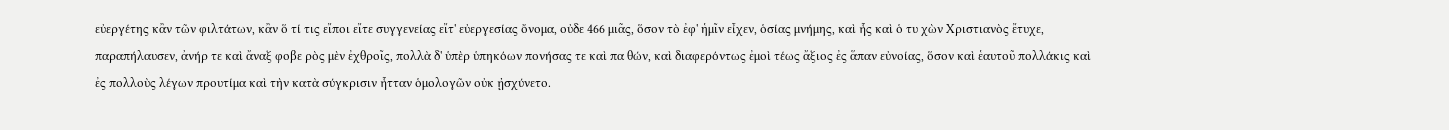εὐεργέτης κἂν τῶν φιλτάτων, κἂν ὅ τί τις εἴποι εἴτε συγγενείας εἴτ' εὐεργεσίας ὄνομα, οὐδε 466 μιᾶς, ὅσον τὸ ἐφ' ἡμῖν εἶχεν, ὁσίας μνήμης, καὶ ἧς καὶ ὁ τυ χὼν Χριστιανὸς ἔτυχε, παραπήλαυσεν, ἀνήρ τε καὶ ἄναξ φοβε ρὸς μὲν ἐχθροῖς, πολλὰ δ' ὑπὲρ ὑπηκόων πονήσας τε καὶ πα θών, καὶ διαφερόντως ἐμοὶ τέως ἄξιος ἐς ἅπαν εὐνοίας, ὅσον καὶ ἑαυτοῦ πολλάκις καὶ ἐς πολλοὺς λέγων προυτίμα καὶ τὴν κατὰ σύγκρισιν ἧτταν ὁμολογῶν οὐκ ᾐσχύνετο.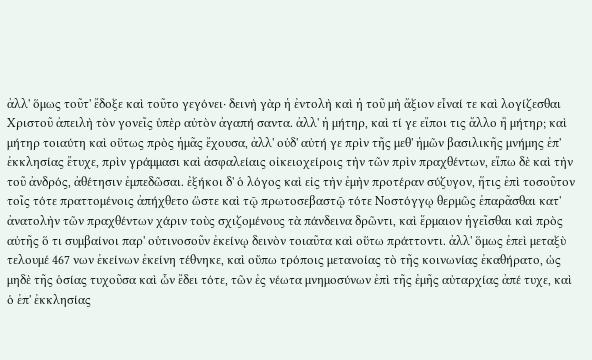ἀλλ' ὅμως τοῦτ' ἔδοξε καὶ τοῦτο γεγόνει· δεινὴ γὰρ ἡ ἐντολὴ καὶ ἡ τοῦ μὴ ἄξιον εἶναί τε καὶ λογίζεσθαι Χριστοῦ ἀπειλὴ τὸν γονεῖς ὑπὲρ αὐτὸν ἀγαπή σαντα. ἀλλ' ἡ μήτηρ, καὶ τί γε εἴποι τις ἄλλο ἢ μήτηρ; καὶ μήτηρ τοιαύτη καὶ οὕτως πρὸς ἡμᾶς ἔχουσα, ἀλλ' οὐδ' αὐτή γε πρὶν τῆς μεθ' ἡμῶν βασιλικῆς μνήμης ἐπ' ἐκκλησίας ἔτυχε, πρὶν γράμμασι καὶ ἀσφαλείαις οἰκειοχείροις τὴν τῶν πρὶν πραχθέντων, εἴπω δὲ καὶ τὴν τοῦ ἀνδρός, ἀθέτησιν ἐμπεδῶσαι. ἐξήκοι δ' ὁ λόγος καὶ εἰς τὴν ἐμὴν προτέραν σύζυγον, ἥτις ἐπὶ τοσοῦτον τοῖς τότε πραττομένοις ἀπήχθετο ὥστε καὶ τῷ πρωτοσεβαστῷ τότε Νοστόγγῳ θερμῶς ἐπαρᾶσθαι κατ' ἀνατολὴν τῶν πραχθέντων χάριν τοὺς σχιζομένους τὰ πάνδεινα δρῶντι, καὶ ἕρμαιον ἡγεῖσθαι καὶ πρὸς αὐτῆς ὅ τι συμβαίνοι παρ' οὑτινοσοῦν ἐκείνῳ δεινὸν τοιαῦτα καὶ οὕτω πράττοντι. ἀλλ' ὅμως ἐπεὶ μεταξὺ τελουμέ 467 νων ἐκείνων ἐκείνη τέθνηκε, καὶ οὔπω τρόποις μετανοίας τὸ τῆς κοινωνίας ἐκαθήρατο, ὡς μηδὲ τῆς ὁσίας τυχοῦσα καὶ ὧν ἔδει τότε, τῶν ἐς νέωτα μνημοσύνων ἐπὶ τῆς ἐμῆς αὐταρχίας ἀπέ τυχε, καὶ ὁ ἐπ' ἐκκλησίας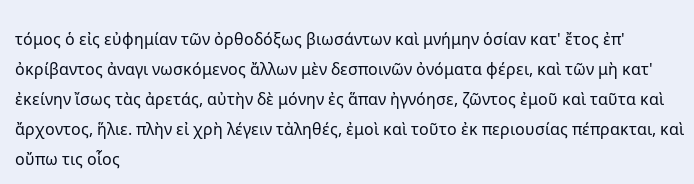τόμος ὁ εἰς εὐφημίαν τῶν ὀρθοδόξως βιωσάντων καὶ μνήμην ὁσίαν κατ' ἔτος ἐπ' ὀκρίβαντος ἀναγι νωσκόμενος ἄλλων μὲν δεσποινῶν ὀνόματα φέρει, καὶ τῶν μὴ κατ' ἐκείνην ἴσως τὰς ἀρετάς, αὐτὴν δὲ μόνην ἐς ἅπαν ἠγνόησε, ζῶντος ἐμοῦ καὶ ταῦτα καὶ ἄρχοντος, ἥλιε. πλὴν εἰ χρὴ λέγειν τἀληθές, ἐμοὶ καὶ τοῦτο ἐκ περιουσίας πέπρακται, καὶ οὔπω τις οἷος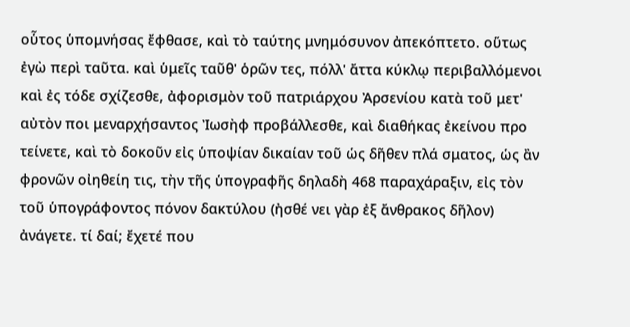οὗτος ὑπομνήσας ἔφθασε, καὶ τὸ ταύτης μνημόσυνον ἀπεκόπτετο. οὕτως ἐγὼ περὶ ταῦτα. καὶ ὑμεῖς ταῦθ' ὁρῶν τες, πόλλ' ἄττα κύκλῳ περιβαλλόμενοι καὶ ἐς τόδε σχίζεσθε, ἀφορισμὸν τοῦ πατριάρχου Ἀρσενίου κατὰ τοῦ μετ' αὐτὸν ποι μεναρχήσαντος Ἰωσὴφ προβάλλεσθε, καὶ διαθήκας ἐκείνου προ τείνετε, καὶ τὸ δοκοῦν εἰς ὑποψίαν δικαίαν τοῦ ὡς δῆθεν πλά σματος, ὡς ἂν φρονῶν οἰηθείη τις, τὴν τῆς ὑπογραφῆς δηλαδὴ 468 παραχάραξιν, εἰς τὸν τοῦ ὑπογράφοντος πόνον δακτύλου (ἠσθέ νει γὰρ ἐξ ἄνθρακος δῆλον) ἀνάγετε. τί δαί; ἔχετέ που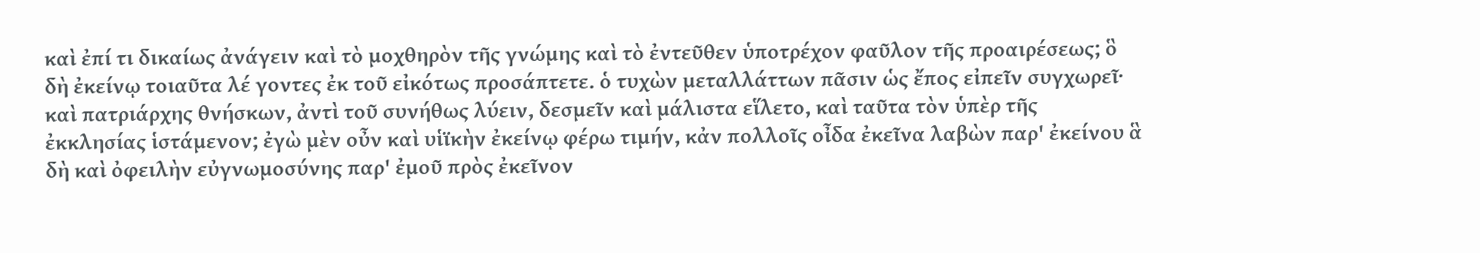καὶ ἐπί τι δικαίως ἀνάγειν καὶ τὸ μοχθηρὸν τῆς γνώμης καὶ τὸ ἐντεῦθεν ὑποτρέχον φαῦλον τῆς προαιρέσεως; ὃ δὴ ἐκείνῳ τοιαῦτα λέ γοντες ἐκ τοῦ εἰκότως προσάπτετε. ὁ τυχὼν μεταλλάττων πᾶσιν ὡς ἔπος εἰπεῖν συγχωρεῖ· καὶ πατριάρχης θνήσκων, ἀντὶ τοῦ συνήθως λύειν, δεσμεῖν καὶ μάλιστα εἵλετο, καὶ ταῦτα τὸν ὑπὲρ τῆς ἐκκλησίας ἱστάμενον; ἐγὼ μὲν οὖν καὶ υἱϊκὴν ἐκείνῳ φέρω τιμήν, κἀν πολλοῖς οἶδα ἐκεῖνα λαβὼν παρ' ἐκείνου ἃ δὴ καὶ ὀφειλὴν εὐγνωμοσύνης παρ' ἐμοῦ πρὸς ἐκεῖνον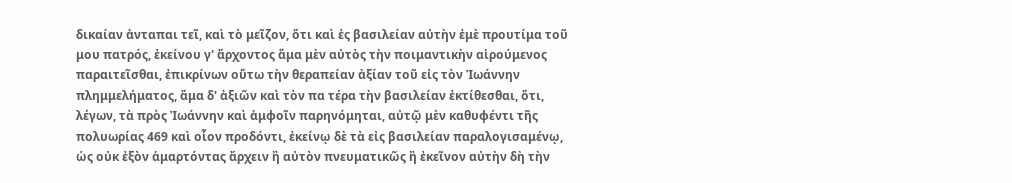δικαίαν ἀνταπαι τεῖ, καὶ τὸ μεῖζον, ὅτι καὶ ἐς βασιλείαν αὐτὴν ἐμὲ προυτίμα τοῦ μου πατρός, ἐκείνου γ' ἄρχοντος ἅμα μὲν αὐτὸς τὴν ποιμαντικὴν αἱρούμενος παραιτεῖσθαι, ἐπικρίνων οὕτω τὴν θεραπείαν ἀξίαν τοῦ εἰς τὸν Ἰωάννην πλημμελήματος, ἅμα δ' ἀξιῶν καὶ τὸν πα τέρα τὴν βασιλείαν ἐκτίθεσθαι, ὅτι, λέγων, τὰ πρὸς Ἰωάννην καὶ ἀμφοῖν παρηνόμηται, αὐτῷ μὲν καθυφέντι τῆς πολυωρίας 469 καὶ οἷον προδόντι, ἐκείνῳ δὲ τὰ εἰς βασιλείαν παραλογισαμένῳ, ὡς οὐκ ἐξὸν ἁμαρτόντας ἄρχειν ἢ αὐτὸν πνευματικῶς ἢ ἐκεῖνον αὐτὴν δὴ τὴν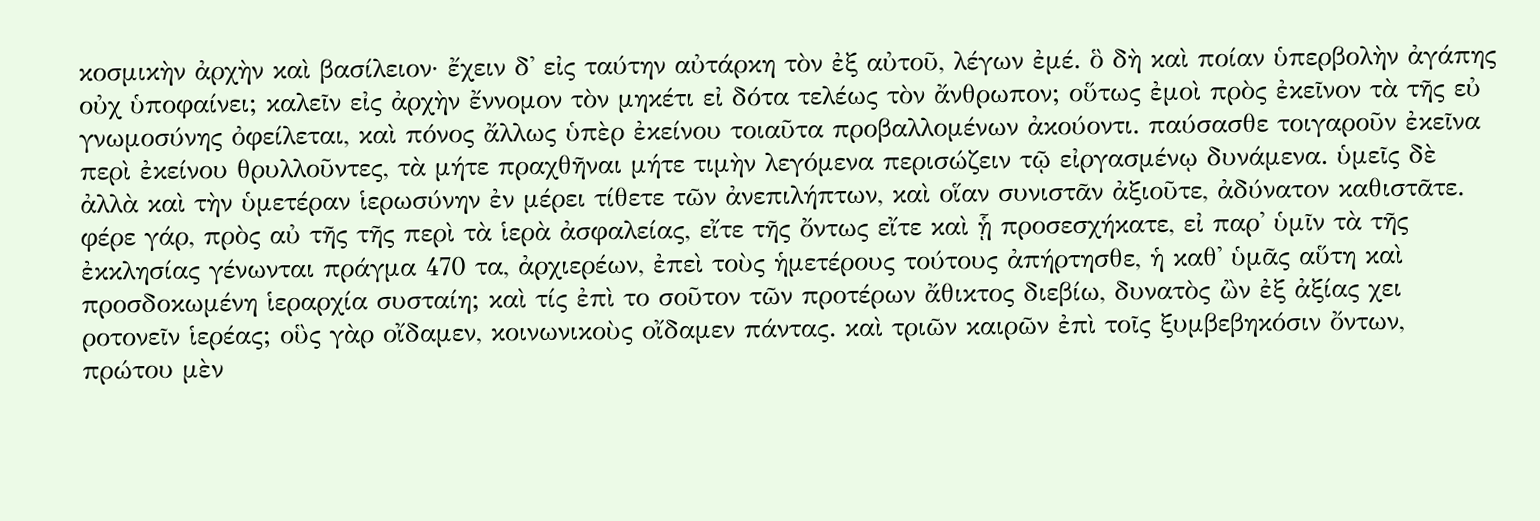κοσμικὴν ἀρχὴν καὶ βασίλειον· ἔχειν δ' εἰς ταύτην αὐτάρκη τὸν ἐξ αὐτοῦ, λέγων ἐμέ. ὃ δὴ καὶ ποίαν ὑπερβολὴν ἀγάπης οὐχ ὑποφαίνει; καλεῖν εἰς ἀρχὴν ἔννομον τὸν μηκέτι εἰ δότα τελέως τὸν ἄνθρωπον; οὕτως ἐμοὶ πρὸς ἐκεῖνον τὰ τῆς εὐ γνωμοσύνης ὀφείλεται, καὶ πόνος ἄλλως ὑπὲρ ἐκείνου τοιαῦτα προβαλλομένων ἀκούοντι. παύσασθε τοιγαροῦν ἐκεῖνα περὶ ἐκείνου θρυλλοῦντες, τὰ μήτε πραχθῆναι μήτε τιμὴν λεγόμενα περισώζειν τῷ εἰργασμένῳ δυνάμενα. ὑμεῖς δὲ ἀλλὰ καὶ τὴν ὑμετέραν ἱερωσύνην ἐν μέρει τίθετε τῶν ἀνεπιλήπτων, καὶ οἵαν συνιστᾶν ἀξιοῦτε, ἀδύνατον καθιστᾶτε. φέρε γάρ, πρὸς αὐ τῆς τῆς περὶ τὰ ἱερὰ ἀσφαλείας, εἴτε τῆς ὄντως εἴτε καὶ ᾗ προσεσχήκατε, εἰ παρ' ὑμῖν τὰ τῆς ἐκκλησίας γένωνται πράγμα 470 τα, ἀρχιερέων, ἐπεὶ τοὺς ἡμετέρους τούτους ἀπήρτησθε, ἡ καθ' ὑμᾶς αὕτη καὶ προσδοκωμένη ἱεραρχία συσταίη; καὶ τίς ἐπὶ το σοῦτον τῶν προτέρων ἄθικτος διεβίω, δυνατὸς ὢν ἐξ ἀξίας χει ροτονεῖν ἱερέας; οὓς γὰρ οἴδαμεν, κοινωνικοὺς οἴδαμεν πάντας. καὶ τριῶν καιρῶν ἐπὶ τοῖς ξυμβεβηκόσιν ὄντων, πρώτου μὲν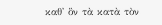καθ' ὃν τὰ κατὰ τὸν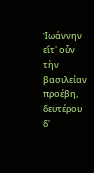Ἰωάννην εἴτ' οὖν τὴν βασιλείαν προέβη, δευτέρου δ'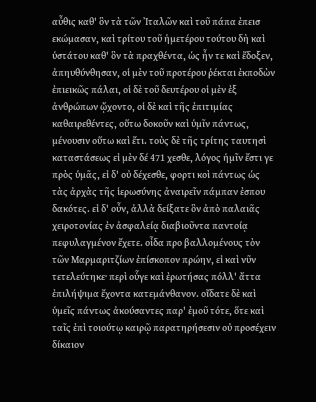αὖθις καθ' ὃν τὰ τῶν Ἰταλῶν καὶ τοῦ πάπα ἐπεισ εκώμασαν, καὶ τρίτου τοῦ ἡμετέρου τούτου δὴ καὶ ὑστάτου καθ' ὃν τὰ πραχθέντα, ὡς ἦν τε καὶ ἔδοξεν, ἀπηυθύνθησαν, οἱ μὲν τοῦ προτέρου ῥέκται ἐκποδὼν ἐπιεικῶς πάλαι, οἱ δὲ τοῦ δευτέρου οἱ μὲν ἐξ ἀνθρώπων ᾤχοντο, οἱ δὲ καὶ τῆς ἐπιτιμίας καθαιρεθέντες, οὕτω δοκοῦν καὶ ὑμῖν πάντως, μένουσιν οὕτω καὶ ἔτι. τοὺς δὲ τῆς τρίτης ταυτησὶ καταστάσεως εἰ μὲν δέ 471 χεσθε, λόγος ἡμῖν ἔστι γε πρὸς ὑμᾶς, εἰ δ' οὐ δέχεσθε, φορτι κοὶ πάντως ὡς τὰς ἀρχὰς τῆς ἱερωσύνης ἀναιρεῖν πάμπαν ἐσπου δακότες. εἰ δ' οὖν, ἀλλὰ δείξατε ὃν ἀπὸ παλαιᾶς χειροτονίας ἐν ἀσφαλείᾳ διαβιοῦντα παντοίᾳ πεφυλαγμένον ἔχετε. οἶδα προ βαλλομένους τὸν τῶν Μαρμαριτζίων ἐπίσκοπον πρώην, εἰ καὶ νῦν τετελεύτηκε· περὶ οὗγε καὶ ἐρωτήσας πόλλ' ἄττα ἐπιλήψιμα ἔχοντα κατεμάνθανον. οἴδατε δὲ καὶ ὑμεῖς πάντως ἀκούσαντες παρ' ἐμοῦ τότε, ὅτε καὶ ταῖς ἐπὶ τοιούτῳ καιρῷ παρατηρήσεσιν οὐ προσέχειν δίκαιον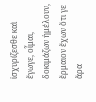ἰσχυρίζεσθε καὶ ἔγωγε, οἶμαι, δοκιμάζων ἠμέλουν, ἕρμαιον ἔχων ὅτι γε ἄρα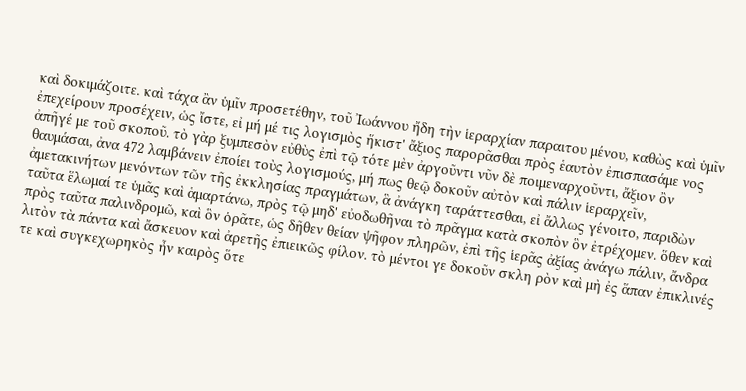καὶ δοκιμάζοιτε. καὶ τάχα ἂν ὑμῖν προσετέθην, τοῦ Ἰωάννου ἤδη τὴν ἱεραρχίαν παραιτου μένου, καθὼς καὶ ὑμῖν ἐπεχείρουν προσέχειν, ὡς ἴστε, εἰ μή μέ τις λογισμὸς ἥκιστ' ἄξιος παρορᾶσθαι πρὸς ἑαυτὸν ἐπισπασάμε νος ἀπῆγέ με τοῦ σκοποῦ. τὸ γὰρ ξυμπεσὸν εὐθὺς ἐπὶ τῷ τότε μὲν ἀργοῦντι νῦν δὲ ποιμεναρχοῦντι, ἄξιον ὂν θαυμάσαι, ἀνα 472 λαμβάνειν ἐποίει τοὺς λογισμούς, μή πως θεῷ δοκοῦν αὐτὸν καὶ πάλιν ἱεραρχεῖν, ἀμετακινήτων μενόντων τῶν τῆς ἐκκλησίας πραγμάτων, ἃ ἀνάγκη ταράττεσθαι, εἰ ἄλλως γένοιτο, παριδὼν ταῦτα ἕλωμαί τε ὑμᾶς καὶ ἁμαρτάνω, πρὸς τῷ μηδ' εὐοδωθῆναι τὸ πρᾶγμα κατὰ σκοπὸν ὃν ἐτρέχομεν. ὅθεν καὶ πρὸς ταῦτα παλινδρομῶ, καὶ ὃν ὁρᾶτε, ὡς δῆθεν θείαν ψῆφον πληρῶν, ἐπὶ τῆς ἱερᾶς ἀξίας ἀνάγω πάλιν, ἄνδρα λιτὸν τὰ πάντα καὶ ἄσκευον καὶ ἀρετῆς ἐπιεικῶς φίλον. τὸ μέντοι γε δοκοῦν σκλη ρὸν καὶ μὴ ἐς ἅπαν ἐπικλινές τε καὶ συγκεχωρηκὸς ἦν καιρὸς ὅτε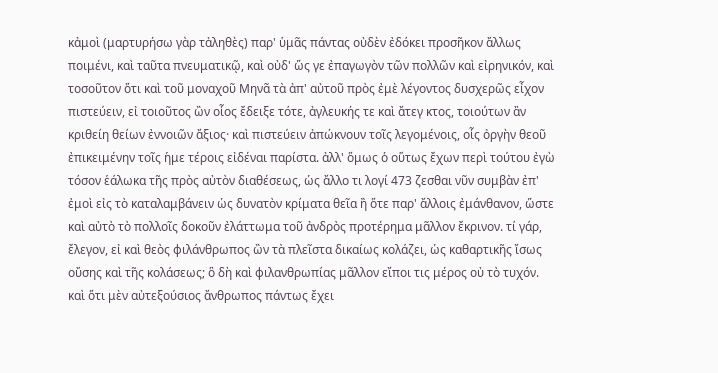κἀμοὶ (μαρτυρήσω γὰρ τἀληθὲς) παρ' ὑμᾶς πάντας οὐδὲν ἐδόκει προσῆκον ἄλλως ποιμένι, καὶ ταῦτα πνευματικῷ, καὶ οὐδ' ὥς γε ἐπαγωγὸν τῶν πολλῶν καὶ εἰρηνικόν, καὶ τοσοῦτον ὅτι καὶ τοῦ μοναχοῦ Μηνᾶ τὰ ἀπ' αὐτοῦ πρὸς ἐμὲ λέγοντος δυσχερῶς εἶχον πιστεύειν, εἰ τοιοῦτος ὢν οἷος ἔδειξε τότε, ἀγλευκής τε καὶ ἄτεγ κτος, τοιούτων ἂν κριθείη θείων ἐννοιῶν ἄξιος· καὶ πιστεύειν ἀπώκνουν τοῖς λεγομένοις, οἷς ὀργὴν θεοῦ ἐπικειμένην τοῖς ἡμε τέροις εἰδέναι παρίστα. ἀλλ' ὅμως ὁ οὕτως ἔχων περὶ τούτου ἐγὼ τόσον ἑάλωκα τῆς πρὸς αὐτὸν διαθέσεως, ὡς ἄλλο τι λογί 473 ζεσθαι νῦν συμβὰν ἐπ' ἐμοὶ εἰς τὸ καταλαμβάνειν ὡς δυνατὸν κρίματα θεῖα ἢ ὅτε παρ' ἄλλοις ἐμάνθανον, ὥστε καὶ αὐτὸ τὸ πολλοῖς δοκοῦν ἐλάττωμα τοῦ ἀνδρὸς προτέρημα μᾶλλον ἔκρινον. τί γάρ, ἔλεγον, εἰ καὶ θεὸς φιλάνθρωπος ὢν τὰ πλεῖστα δικαίως κολάζει, ὡς καθαρτικῆς ἴσως οὔσης καὶ τῆς κολάσεως; ὃ δὴ καὶ φιλανθρωπίας μᾶλλον εἴποι τις μέρος οὐ τὸ τυχόν. καὶ ὅτι μὲν αὐτεξούσιος ἄνθρωπος πάντως ἔχει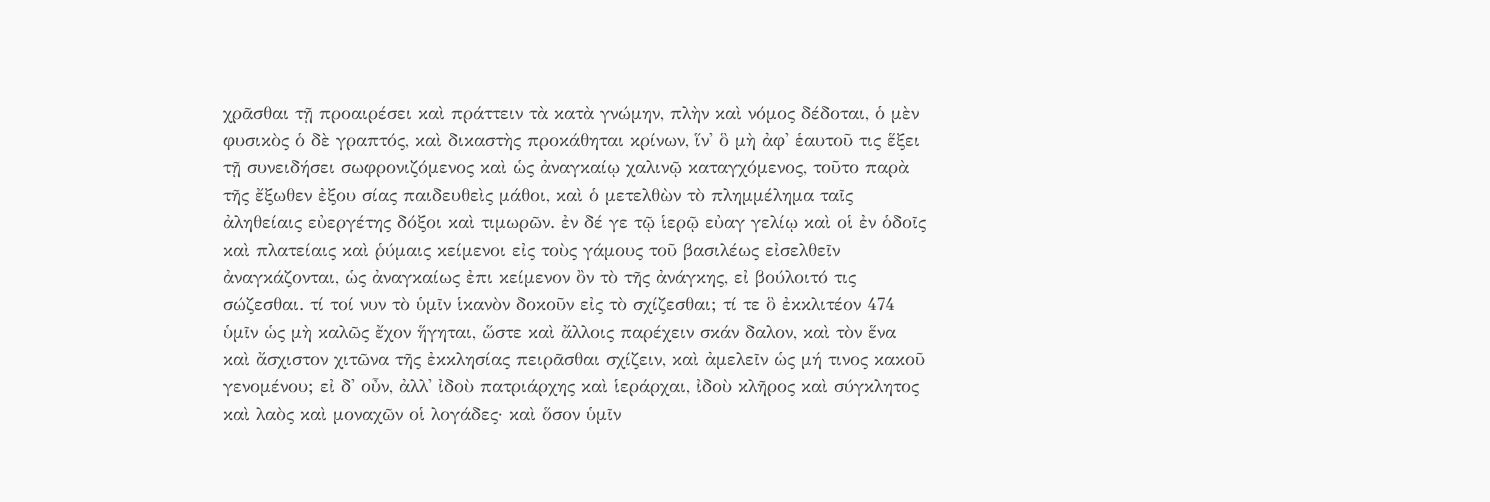χρᾶσθαι τῇ προαιρέσει καὶ πράττειν τὰ κατὰ γνώμην, πλὴν καὶ νόμος δέδοται, ὁ μὲν φυσικὸς ὁ δὲ γραπτός, καὶ δικαστὴς προκάθηται κρίνων, ἵν' ὃ μὴ ἀφ' ἑαυτοῦ τις ἕξει τῇ συνειδήσει σωφρονιζόμενος καὶ ὡς ἀναγκαίῳ χαλινῷ καταγχόμενος, τοῦτο παρὰ τῆς ἔξωθεν ἐξου σίας παιδευθεὶς μάθοι, καὶ ὁ μετελθὼν τὸ πλημμέλημα ταῖς ἀληθείαις εὐεργέτης δόξοι καὶ τιμωρῶν. ἐν δέ γε τῷ ἱερῷ εὐαγ γελίῳ καὶ οἱ ἐν ὁδοῖς καὶ πλατείαις καὶ ῥύμαις κείμενοι εἰς τοὺς γάμους τοῦ βασιλέως εἰσελθεῖν ἀναγκάζονται, ὡς ἀναγκαίως ἐπι κείμενον ὂν τὸ τῆς ἀνάγκης, εἰ βούλοιτό τις σώζεσθαι. τί τοί νυν τὸ ὑμῖν ἱκανὸν δοκοῦν εἰς τὸ σχίζεσθαι; τί τε ὃ ἐκκλιτέον 474 ὑμῖν ὡς μὴ καλῶς ἔχον ἥγηται, ὥστε καὶ ἄλλοις παρέχειν σκάν δαλον, καὶ τὸν ἕνα καὶ ἄσχιστον χιτῶνα τῆς ἐκκλησίας πειρᾶσθαι σχίζειν, καὶ ἀμελεῖν ὡς μή τινος κακοῦ γενομένου; εἰ δ' οὖν, ἀλλ' ἰδοὺ πατριάρχης καὶ ἱεράρχαι, ἰδοὺ κλῆρος καὶ σύγκλητος καὶ λαὸς καὶ μοναχῶν οἱ λογάδες· καὶ ὅσον ὑμῖν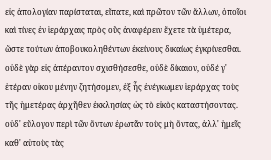εἰς ἀπολογίαν παρίσταται, εἴπατε, καὶ πρῶτον τῶν ἄλλων, ὁποῖοι καὶ τίνες ἐν ἱεράρχαις πρὸς οὓς ἀναφέρειν ἔχετε τὰ ὑμέτερα, ὥστε τούτων ἀποβουκοληθέντων ἐκείνους δικαίως ἐγκρίνεσθαι. οὐδὲ γὰρ εἰς ἀπέραντον σχισθήσεσθε, οὐδὲ δίκαιον, οὐδέ γ' ἑτέραν οἰκου μένην ζητήσομεν, ἐξ ἧς ἐνέγκωμεν ἱεράρχας τοὺς τῆς ἡμετέρας ἀρχῆθεν ἐκκλησίας ὡς τὸ εἰκὸς καταστήσοντας. οὐδ' εὔλογον περὶ τῶν ὄντων ἐρωτᾶν τοὺς μὴ ὄντας, ἀλλ' ἡμεῖς καθ' αὑτοὺς τὰς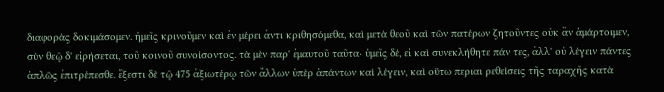διαφορὰς δοκιμάσομεν. ἡμεῖς κρινοῦμεν καὶ ἐν μέρει ἀντι κριθησόμεθα, καὶ μετὰ θεοῦ καὶ τῶν πατέρων ζητοῦντες οὐκ ἂν ἁμάρτοιμεν, σὺν θεῷ δ' εἰρήσεται, τοῦ κοινοῦ συνοίσοντος. τὰ μὲν παρ' ἐμαυτοῦ ταῦτα· ὑμεῖς δέ, εἰ καὶ συνεκλήθητε πάν τες, ἀλλ' οὐ λέγειν πάντες ἁπλῶς ἐπιτρέπεσθε. ἔξεστι δὲ τῷ 475 ἀξιωτέρῳ τῶν ἄλλων ὑπὲρ ἁπάντων καὶ λέγειν, καὶ οὕτω περιαι ρεθείσεις τῆς ταραχῆς κατὰ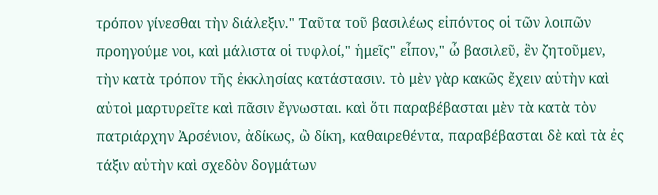τρόπον γίνεσθαι τὴν διάλεξιν." Ταῦτα τοῦ βασιλέως εἰπόντος οἱ τῶν λοιπῶν προηγούμε νοι, καὶ μάλιστα οἱ τυφλοί," ἡμεῖς" εἶπον," ὦ βασιλεῦ, ἓν ζητοῦμεν, τὴν κατὰ τρόπον τῆς ἐκκλησίας κατάστασιν. τὸ μὲν γὰρ κακῶς ἔχειν αὐτὴν καὶ αὐτοὶ μαρτυρεῖτε καὶ πᾶσιν ἔγνωσται. καὶ ὅτι παραβέβασται μὲν τὰ κατὰ τὸν πατριάρχην Ἀρσένιον, ἀδίκως, ὢ δίκη, καθαιρεθέντα, παραβέβασται δὲ καὶ τὰ ἐς τάξιν αὐτὴν καὶ σχεδὸν δογμάτων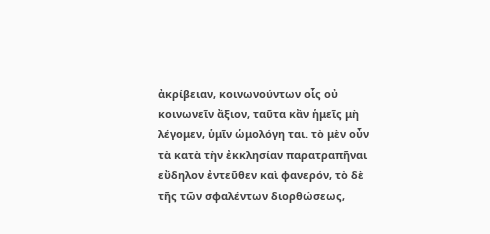ἀκρίβειαν, κοινωνούντων οἷς οὐ κοινωνεῖν ἄξιον, ταῦτα κἂν ἡμεῖς μὴ λέγομεν, ὑμῖν ὡμολόγη ται. τὸ μὲν οὖν τὰ κατὰ τὴν ἐκκλησίαν παρατραπῆναι εὔδηλον ἐντεῦθεν καὶ φανερόν, τὸ δὲ τῆς τῶν σφαλέντων διορθώσεως,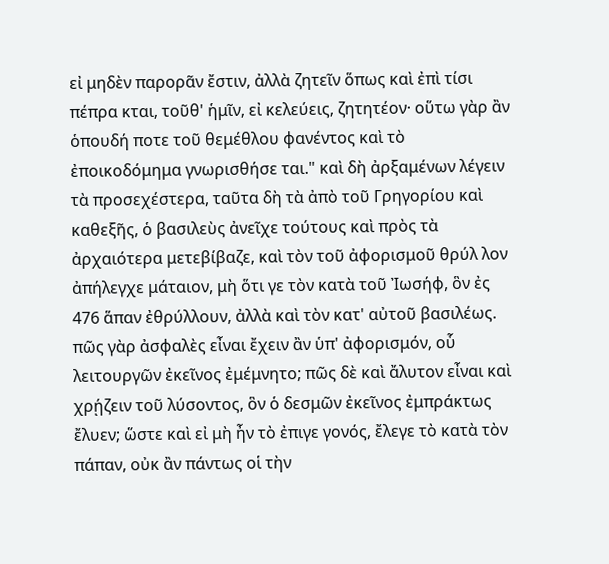εἰ μηδὲν παρορᾶν ἔστιν, ἀλλὰ ζητεῖν ὅπως καὶ ἐπὶ τίσι πέπρα κται, τοῦθ' ἡμῖν, εἰ κελεύεις, ζητητέον· οὕτω γὰρ ἂν ὁπουδή ποτε τοῦ θεμέθλου φανέντος καὶ τὸ ἐποικοδόμημα γνωρισθήσε ται." καὶ δὴ ἀρξαμένων λέγειν τὰ προσεχέστερα, ταῦτα δὴ τὰ ἀπὸ τοῦ Γρηγορίου καὶ καθεξῆς, ὁ βασιλεὺς ἀνεῖχε τούτους καὶ πρὸς τὰ ἀρχαιότερα μετεβίβαζε, καὶ τὸν τοῦ ἀφορισμοῦ θρύλ λον ἀπήλεγχε μάταιον, μὴ ὅτι γε τὸν κατὰ τοῦ Ἰωσήφ, ὃν ἐς 476 ἅπαν ἐθρύλλουν, ἀλλὰ καὶ τὸν κατ' αὐτοῦ βασιλέως. πῶς γὰρ ἀσφαλὲς εἶναι ἔχειν ἂν ὑπ' ἀφορισμόν, οὗ λειτουργῶν ἐκεῖνος ἐμέμνητο; πῶς δὲ καὶ ἄλυτον εἶναι καὶ χρῄζειν τοῦ λύσοντος, ὃν ὁ δεσμῶν ἐκεῖνος ἐμπράκτως ἔλυεν; ὥστε καὶ εἰ μὴ ἦν τὸ ἐπιγε γονός, ἔλεγε τὸ κατὰ τὸν πάπαν, οὐκ ἂν πάντως οἱ τὴν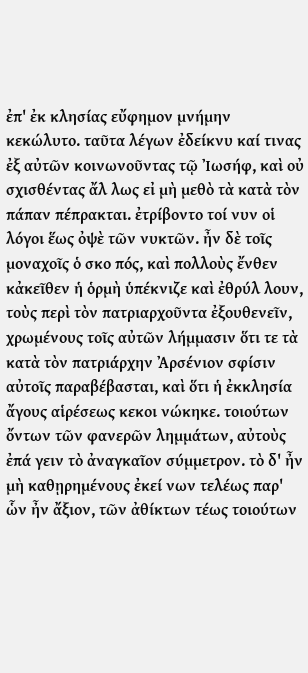ἐπ' ἐκ κλησίας εὔφημον μνήμην κεκώλυτο. ταῦτα λέγων ἐδείκνυ καί τινας ἐξ αὐτῶν κοινωνοῦντας τῷ Ἰωσήφ, καὶ οὐ σχισθέντας ἄλ λως εἰ μὴ μεθὸ τὰ κατὰ τὸν πάπαν πέπρακται. ἐτρίβοντο τοί νυν οἱ λόγοι ἕως ὀψὲ τῶν νυκτῶν. ἦν δὲ τοῖς μοναχοῖς ὁ σκο πός, καὶ πολλοὺς ἔνθεν κἀκεῖθεν ἡ ὁρμὴ ὑπέκνιζε καὶ ἐθρύλ λουν, τοὺς περὶ τὸν πατριαρχοῦντα ἐξουθενεῖν, χρωμένους τοῖς αὐτῶν λήμμασιν ὅτι τε τὰ κατὰ τὸν πατριάρχην Ἀρσένιον σφίσιν αὐτοῖς παραβέβασται, καὶ ὅτι ἡ ἐκκλησία ἄγους αἱρέσεως κεκοι νώκηκε. τοιούτων ὄντων τῶν φανερῶν λημμάτων, αὐτοὺς ἐπά γειν τὸ ἀναγκαῖον σύμμετρον. τὸ δ' ἦν μὴ καθῃρημένους ἐκεί νων τελέως παρ' ὧν ἦν ἄξιον, τῶν ἀθίκτων τέως τοιούτων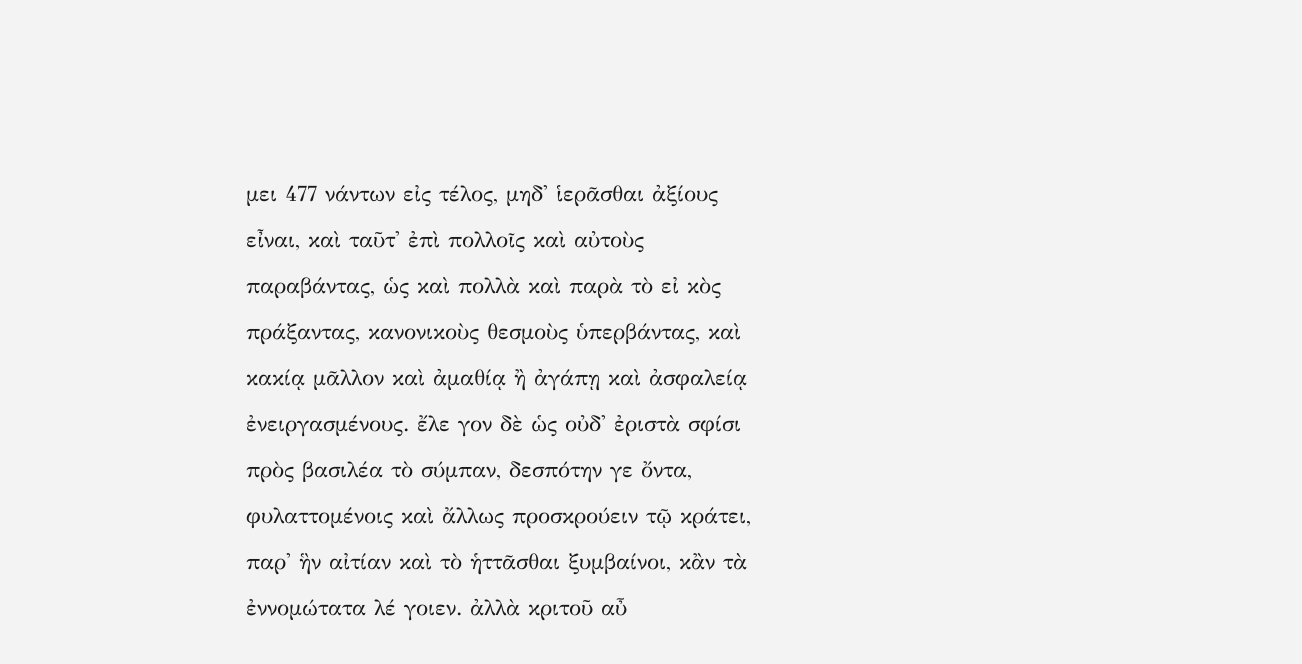μει 477 νάντων εἰς τέλος, μηδ' ἱερᾶσθαι ἀξίους εἶναι, καὶ ταῦτ' ἐπὶ πολλοῖς καὶ αὐτοὺς παραβάντας, ὡς καὶ πολλὰ καὶ παρὰ τὸ εἰ κὸς πράξαντας, κανονικοὺς θεσμοὺς ὑπερβάντας, καὶ κακίᾳ μᾶλλον καὶ ἀμαθίᾳ ἢ ἀγάπῃ καὶ ἀσφαλείᾳ ἐνειργασμένους. ἔλε γον δὲ ὡς οὐδ' ἐριστὰ σφίσι πρὸς βασιλέα τὸ σύμπαν, δεσπότην γε ὄντα, φυλαττομένοις καὶ ἄλλως προσκρούειν τῷ κράτει, παρ' ἣν αἰτίαν καὶ τὸ ἡττᾶσθαι ξυμβαίνοι, κἂν τὰ ἐννομώτατα λέ γοιεν. ἀλλὰ κριτοῦ αὖ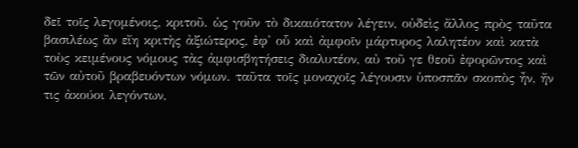δεῖ τοῖς λεγομένοις, κριτοῦ. ὡς γοῦν τὸ δικαιότατον λέγειν, οὐδεὶς ἄλλος πρὸς ταῦτα βασιλέως ἂν εἴη κριτὴς ἀξιώτερος, ἐφ' οὗ καὶ ἀμφοῖν μάρτυρος λαλητέον καὶ κατὰ τοὺς κειμένους νόμους τὰς ἀμφισβητήσεις διαλυτέον, αὐ τοῦ γε θεοῦ ἐφορῶντος καὶ τῶν αὐτοῦ βραβευόντων νόμων. ταῦτα τοῖς μοναχοῖς λέγουσιν ὑποσπᾶν σκοπὸς ἦν, ἤν τις ἀκούοι λεγόντων,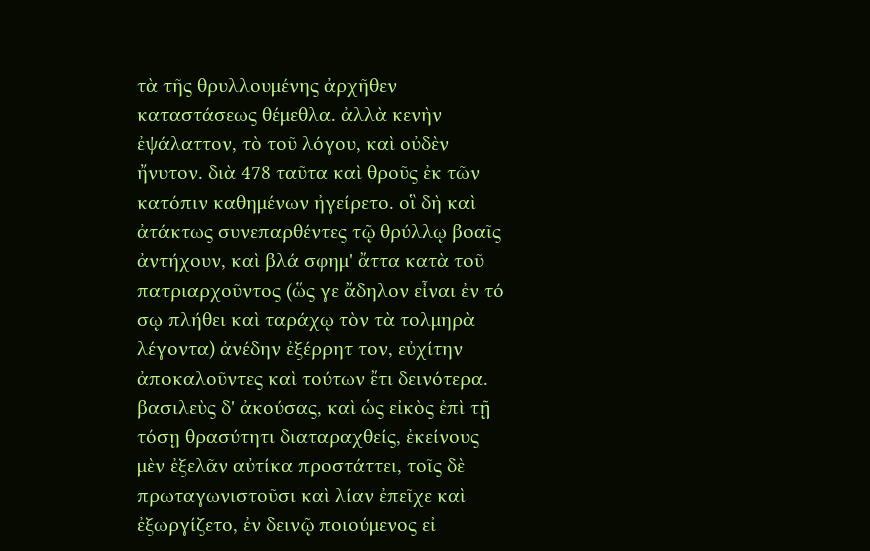τὰ τῆς θρυλλουμένης ἀρχῆθεν καταστάσεως θέμεθλα. ἀλλὰ κενὴν ἐψάλαττον, τὸ τοῦ λόγου, καὶ οὐδὲν ἤνυτον. διὰ 478 ταῦτα καὶ θροῦς ἐκ τῶν κατόπιν καθημένων ἠγείρετο. οἳ δὴ καὶ ἀτάκτως συνεπαρθέντες τῷ θρύλλῳ βοαῖς ἀντήχουν, καὶ βλά σφημ' ἄττα κατὰ τοῦ πατριαρχοῦντος (ὥς γε ἄδηλον εἶναι ἐν τό σῳ πλήθει καὶ ταράχῳ τὸν τὰ τολμηρὰ λέγοντα) ἀνέδην ἐξέρρητ τον, εὐχίτην ἀποκαλοῦντες καὶ τούτων ἔτι δεινότερα. βασιλεὺς δ' ἀκούσας, καὶ ὡς εἰκὸς ἐπὶ τῇ τόσῃ θρασύτητι διαταραχθείς, ἐκείνους μὲν ἐξελᾶν αὐτίκα προστάττει, τοῖς δὲ πρωταγωνιστοῦσι καὶ λίαν ἐπεῖχε καὶ ἐξωργίζετο, ἐν δεινῷ ποιούμενος εἰ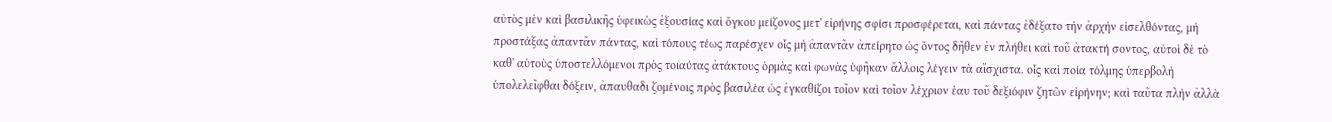αὐτὸς μὲν καὶ βασιλικῆς ὑφεικὼς ἐξουσίας καὶ ὄγκου μείζονος μετ' εἰρήνης σφίσι προσφέρεται, καὶ πάντας ἐδέξατο τὴν ἀρχὴν εἰσελθόντας, μὴ προστάξας ἀπαντᾶν πάντας, καὶ τόπους τέως παρέσχεν οἷς μὴ ἀπαντᾶν ἀπείρητο ὡς ὄντος δῆθεν ἐν πλήθει καὶ τοῦ ἀτακτή σοντος, αὐτοὶ δὲ τὸ καθ' αὑτοὺς ὑποστελλόμενοι πρὸς τοιαύτας ἀτάκτους ὁρμὰς καὶ φωνὰς ὑφῆκαν ἄλλοις λέγειν τὰ αἴσχιστα. οἷς καὶ ποία τόλμης ὑπερβολὴ ὑπολελεῖφθαι δόξειν, ἀπαυθαδι ζομένοις πρὸς βασιλέα ὡς ἐγκαθίζοι τοῖον καὶ τοῖον λέχριον ἑαυ τοῦ δεξιόφιν ζητῶν εἰρήνην; καὶ ταῦτα πλὴν ἀλλὰ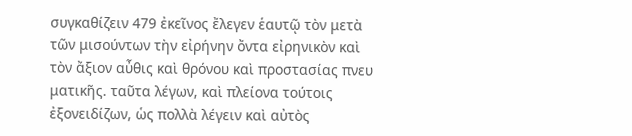συγκαθίζειν 479 ἐκεῖνος ἔλεγεν ἑαυτῷ τὸν μετὰ τῶν μισούντων τὴν εἰρήνην ὄντα εἰρηνικὸν καὶ τὸν ἄξιον αὖθις καὶ θρόνου καὶ προστασίας πνευ ματικῆς. ταῦτα λέγων, καὶ πλείονα τούτοις ἐξονειδίζων, ὡς πολλὰ λέγειν καὶ αὐτὸς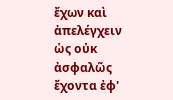ἔχων καὶ ἀπελέγχειν ὡς οὐκ ἀσφαλῶς ἔχοντα ἐφ'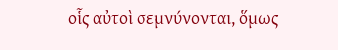οἷς αὐτοὶ σεμνύνονται, ὅμως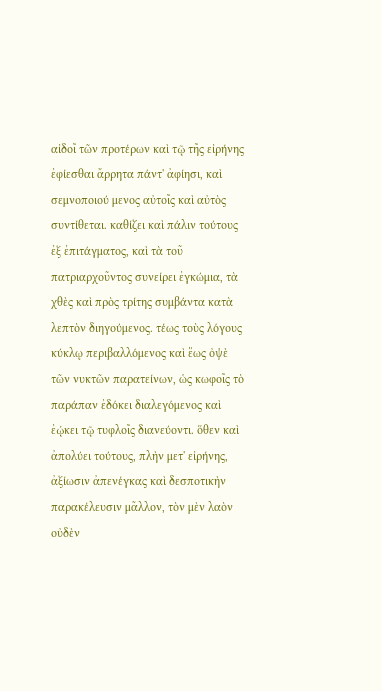αἰδοῖ τῶν προτέρων καὶ τῷ τῆς εἰρήνης ἐφίεσθαι ἄρρητα πάντ' ἀφίησι, καὶ σεμνοποιού μενος αὐτοῖς καὶ αὐτὸς συντίθεται. καθίζει καὶ πάλιν τούτους ἐξ ἐπιτάγματος, καὶ τὰ τοῦ πατριαρχοῦντος συνείρει ἐγκώμια, τὰ χθὲς καὶ πρὸς τρίτης συμβάντα κατὰ λεπτὸν διηγούμενος. τέως τοὺς λόγους κύκλῳ περιβαλλόμενος καὶ ἕως ὀψὲ τῶν νυκτῶν παρατείνων, ὡς κωφοῖς τὸ παράπαν ἐδόκει διαλεγόμενος καὶ ἐῴκει τῷ τυφλοῖς διανεύοντι. ὅθεν καὶ ἀπολύει τούτους, πλὴν μετ' εἰρήνης, ἀξίωσιν ἀπενέγκας καὶ δεσποτικὴν παρακέλευσιν μᾶλλον, τὸν μὲν λαὸν οὐδὲν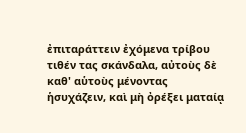ἐπιταράττειν ἐχόμενα τρίβου τιθέν τας σκάνδαλα, αὐτοὺς δὲ καθ' αὑτοὺς μένοντας ἡσυχάζειν, καὶ μὴ ὀρέξει ματαίᾳ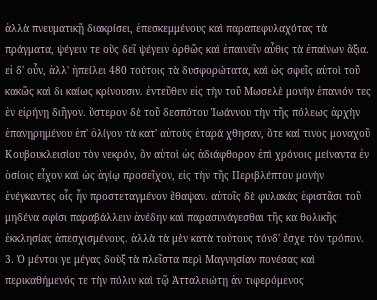ἀλλὰ πνευματικῇ διακρίσει, ἐπεσκεμμένους καὶ παραπεφυλαχότας τὰ πράγματα, ψέγειν τε οὓς δεῖ ψέγειν ὀρθῶς καὶ ἐπαινεῖν αὖθις τὰ ἐπαίνων ἄξια. εἰ δ' οὖν, ἀλλ' ἠπείλει 480 τούτοις τὰ δυσφορώτατα, καὶ ὡς σφεῖς αὐτοὶ τοῦ κακῶς καὶ δι καίως κρίνουσιν. ἐντεῦθεν εἰς τὴν τοῦ Μωσελὲ μονὴν ἐπανιόν τες ἐν εἰρήνῃ διῆγον. ὕστερον δὲ τοῦ δεσπότου Ἰωάννου τὴν τῆς πόλεως ἀρχὴν ἐπανῃρημένου ἐπ' ὀλίγον τὰ κατ' αὐτοὺς ἐταρά χθησαν, ὅτε καί τινος μοναχοῦ Κουβουκλεισίου τὸν νεκρόν, ὃν αὐτοὶ ὡς ἀδιάφθορον ἐπὶ χρόνοις μείναντα ἐν ὁσίοις εἶχον καὶ ὡς ἁγίῳ προσεῖχον, εἰς τὴν τῆς Περιβλέπτου μονὴν ἐνέγκαντες οἷς ἦν προστεταγμένον ἔθαψαν. αὐτοῖς δὲ φυλακὰς ἐφιστᾶσι τοῦ μηδένα σφίσι παραβάλλειν ἀνέδην καὶ παρασυνάγεσθαι τῆς κα θολικῆς ἐκκλησίας ἀπεσχισμένους. ἀλλὰ τὰ μὲν κατὰ τούτους τόνδ' ἔσχε τὸν τρόπον. 3. Ὁ μέντοι γε μέγας δοὺξ τὰ πλεῖστα περὶ Μαγνησίαν πονέσας καὶ περικαθήμενός τε τὴν πόλιν καὶ τῷ Ἀτταλειώτῃ ἀν τιφερόμενος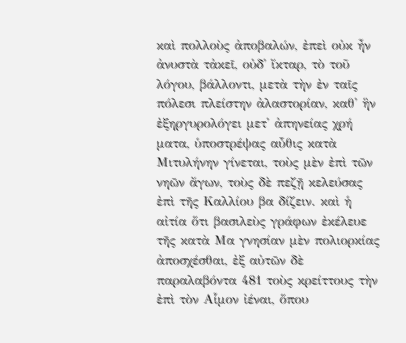καὶ πολλοὺς ἀποβαλών, ἐπεὶ οὐκ ἦν ἀνυστὰ τἀκεῖ, οὐδ' ἴκταρ, τὸ τοῦ λόγου, βάλλοντι, μετὰ τὴν ἐν ταῖς πόλεσι πλείστην ἀλαστορίαν, καθ' ἣν ἐξηργυρολόγει μετ' ἀπηνείας χρή ματα, ὑποστρέψας αὖθις κατὰ Μιτυλήνην γίνεται, τοὺς μὲν ἐπὶ τῶν νηῶν ἄγων, τοὺς δὲ πεζῇ κελεύσας ἐπὶ τῆς Καλλίου βα δίζειν. καὶ ἡ αἰτία ὅτι βασιλεὺς γράφων ἐκέλευε τῆς κατὰ Μα γνησίαν μὲν πολιορκίας ἀποσχέσθαι, ἐξ αὐτῶν δὲ παραλαβόντα 481 τοὺς κρείττους τὴν ἐπὶ τὸν Αἷμον ἰέναι, ὅπου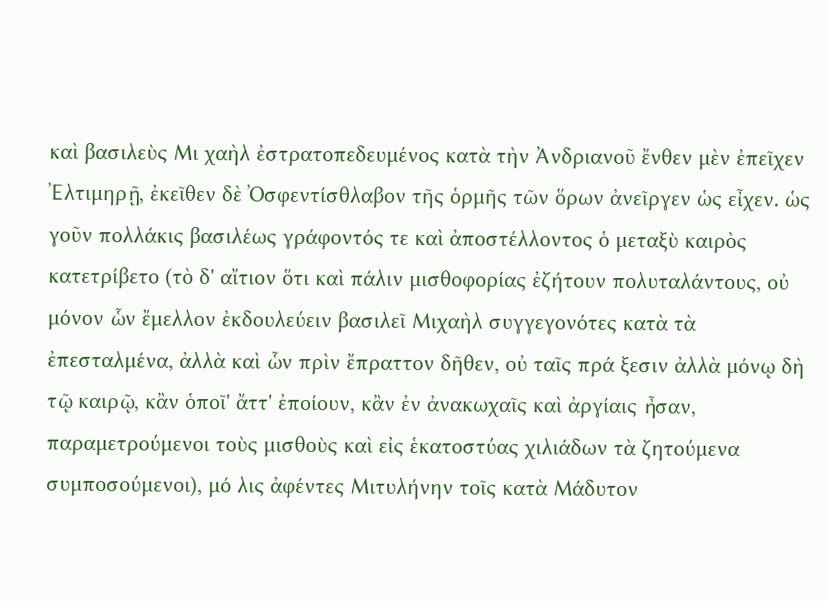καὶ βασιλεὺς Μι χαὴλ ἐστρατοπεδευμένος κατὰ τὴν Ἀνδριανοῦ ἔνθεν μὲν ἐπεῖχεν Ἐλτιμηρῇ, ἐκεῖθεν δὲ Ὀσφεντίσθλαβον τῆς ὁρμῆς τῶν ὅρων ἀνεῖργεν ὡς εἶχεν. ὡς γοῦν πολλάκις βασιλέως γράφοντός τε καὶ ἀποστέλλοντος ὁ μεταξὺ καιρὸς κατετρίβετο (τὸ δ' αἴτιον ὅτι καὶ πάλιν μισθοφορίας ἐζήτουν πολυταλάντους, οὐ μόνον ὧν ἔμελλον ἐκδουλεύειν βασιλεῖ Μιχαὴλ συγγεγονότες κατὰ τὰ ἐπεσταλμένα, ἀλλὰ καὶ ὧν πρὶν ἔπραττον δῆθεν, οὐ ταῖς πρά ξεσιν ἀλλὰ μόνῳ δὴ τῷ καιρῷ, κἂν ὁποῖ' ἄττ' ἐποίουν, κἂν ἐν ἀνακωχαῖς καὶ ἀργίαις ἦσαν, παραμετρούμενοι τοὺς μισθοὺς καὶ εἰς ἑκατοστύας χιλιάδων τὰ ζητούμενα συμποσούμενοι), μό λις ἀφέντες Μιτυλήνην τοῖς κατὰ Μάδυτον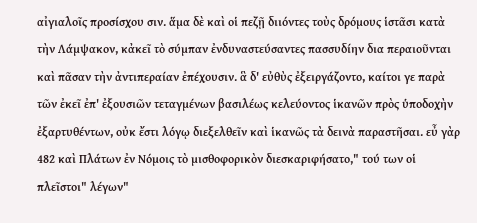αἰγιαλοῖς προσίσχου σιν. ἅμα δὲ καὶ οἱ πεζῇ διιόντες τοὺς δρόμους ἱστᾶσι κατὰ τὴν Λάμψακον, κἀκεῖ τὸ σύμπαν ἐνδυναστεύσαντες πασσυδίην δια περαιοῦνται καὶ πᾶσαν τὴν ἀντιπεραίαν ἐπέχουσιν. ἃ δ' εὐθὺς ἐξειργάζοντο, καίτοι γε παρὰ τῶν ἐκεῖ ἐπ' ἐξουσιῶν τεταγμένων βασιλέως κελεύοντος ἱκανῶν πρὸς ὑποδοχὴν ἐξαρτυθέντων, οὐκ ἔστι λόγῳ διεξελθεῖν καὶ ἱκανῶς τὰ δεινὰ παραστῆσαι. εὖ γὰρ 482 καὶ Πλάτων ἐν Νόμοις τὸ μισθοφορικὸν διεσκαριφήσατο," τού των οἱ πλεῖστοι" λέγων"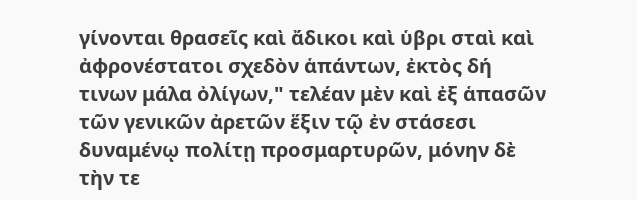γίνονται θρασεῖς καὶ ἄδικοι καὶ ὑβρι σταὶ καὶ ἀφρονέστατοι σχεδὸν ἁπάντων, ἐκτὸς δή τινων μάλα ὀλίγων," τελέαν μὲν καὶ ἐξ ἁπασῶν τῶν γενικῶν ἀρετῶν ἕξιν τῷ ἐν στάσεσι δυναμένῳ πολίτῃ προσμαρτυρῶν, μόνην δὲ τὴν τε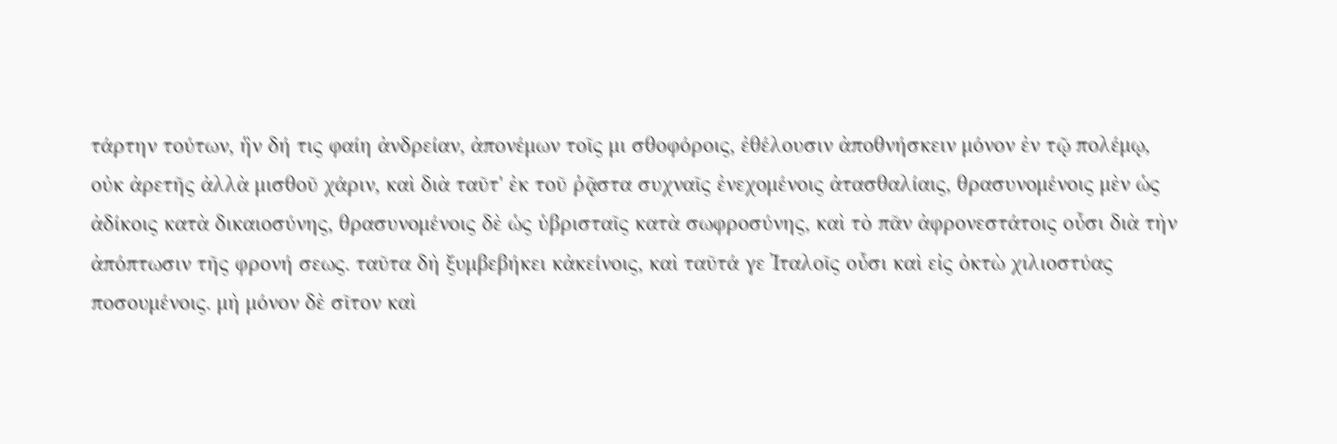τάρτην τούτων, ἣν δή τις φαίη ἀνδρείαν, ἀπονέμων τοῖς μι σθοφόροις, ἐθέλουσιν ἀποθνήσκειν μόνον ἐν τῷ πολέμῳ, οὐκ ἀρετῆς ἀλλὰ μισθοῦ χάριν, καὶ διὰ ταῦτ' ἐκ τοῦ ῥᾷστα συχναῖς ἐνεχομένοις ἀτασθαλίαις, θρασυνομένοις μὲν ὡς ἀδίκοις κατὰ δικαιοσύνης, θρασυνομένοις δὲ ὡς ὑβρισταῖς κατὰ σωφροσύνης, καὶ τὸ πᾶν ἀφρονεστάτοις οὖσι διὰ τὴν ἀπόπτωσιν τῆς φρονή σεως. ταῦτα δὴ ξυμβεβήκει κἀκείνοις, καὶ ταῦτά γε Ἰταλοῖς οὖσι καὶ εἰς ὀκτὼ χιλιοστύας ποσουμένοις. μὴ μόνον δὲ σῖτον καὶ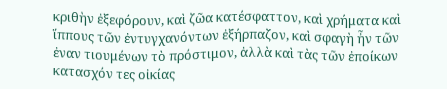κριθὴν ἐξεφόρουν, καὶ ζῶα κατέσφαττον, καὶ χρήματα καὶ ἵππους τῶν ἐντυγχανόντων ἐξήρπαζον, καὶ σφαγὴ ἦν τῶν ἐναν τιουμένων τὸ πρόστιμον, ἀλλὰ καὶ τὰς τῶν ἐποίκων κατασχόν τες οἰκίας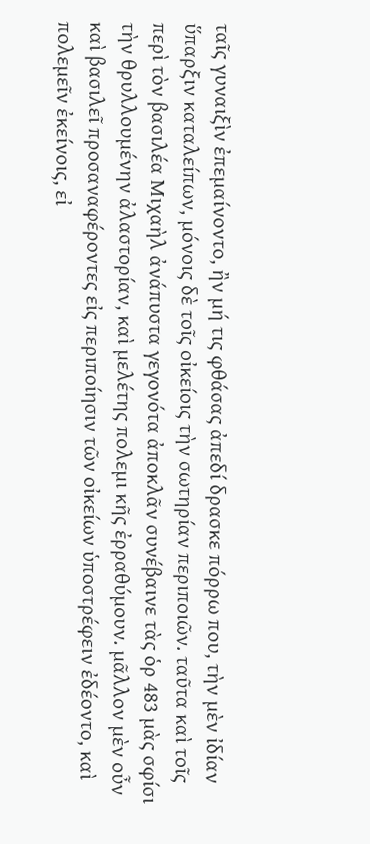ταῖς γυναιξὶν ἐπεμαίνοντο, ἢν μή τις φθάσας ἀπεδί δρασκε πόρρω που, τὴν μὲν ἰδίαν ὕπαρξιν καταλείπων, μόνοις δὲ τοῖς οἰκείοις τὴν σωτηρίαν περιποιῶν. ταῦτα καὶ τοῖς περὶ τὸν βασιλέα Μιχαὴλ ἀνάπυστα γεγονότα ἀποκλᾶν συνέβαινε τὰς ὁρ 483 μὰς σφίσι τὴν θρυλλουμένην ἀλαστορίαν, καὶ μελέτης πολεμι κῆς ἐρραθύμουν. μᾶλλον μὲν οὖν καὶ βασιλεῖ προσαναφέροντες εἰς περιποίησιν τῶν οἰκείων ὑποστρέφειν ἐδέοντο, καὶ πολεμεῖν ἐκείνοις, εἰ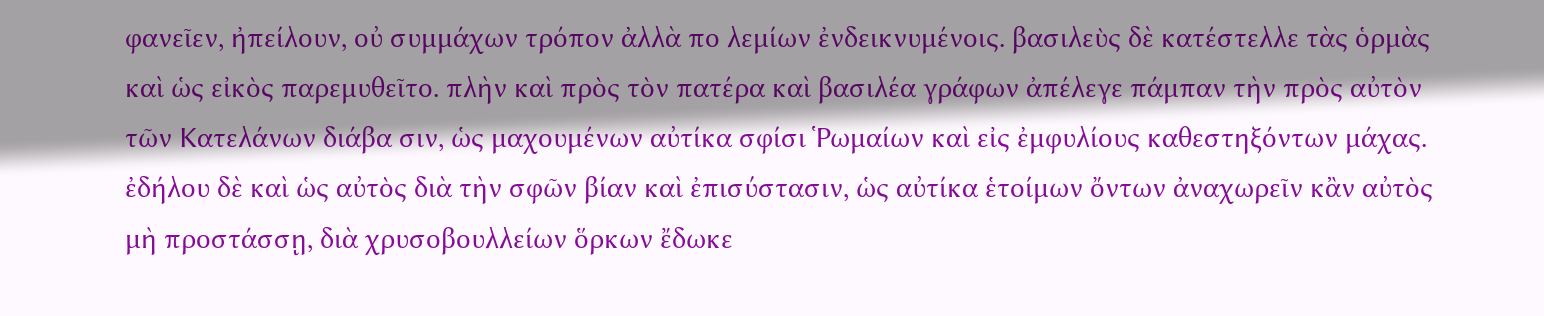φανεῖεν, ἠπείλουν, οὐ συμμάχων τρόπον ἀλλὰ πο λεμίων ἐνδεικνυμένοις. βασιλεὺς δὲ κατέστελλε τὰς ὁρμὰς καὶ ὡς εἰκὸς παρεμυθεῖτο. πλὴν καὶ πρὸς τὸν πατέρα καὶ βασιλέα γράφων ἀπέλεγε πάμπαν τὴν πρὸς αὐτὸν τῶν Κατελάνων διάβα σιν, ὡς μαχουμένων αὐτίκα σφίσι Ῥωμαίων καὶ εἰς ἐμφυλίους καθεστηξόντων μάχας. ἐδήλου δὲ καὶ ὡς αὐτὸς διὰ τὴν σφῶν βίαν καὶ ἐπισύστασιν, ὡς αὐτίκα ἑτοίμων ὄντων ἀναχωρεῖν κἂν αὐτὸς μὴ προστάσσῃ, διὰ χρυσοβουλλείων ὅρκων ἔδωκε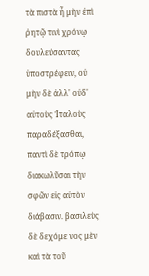τὰ πιστὰ ἦ μὴν ἐπὶ ῥητῷ τινὶ χρόνῳ δουλεύσαντας ὑποστρέφειν, οὐ μὴν δὲ ἀλλ' οὐδ' αὐτοὺς Ἰταλοὺς παραδέξασθαι, παντὶ δὲ τρόπῳ διακωλῦσαι τὴν σφῶν εἰς αὐτὸν διάβασιν. βασιλεὺς δὲ δεχόμε νος μὲν καὶ τὰ τοῦ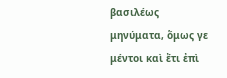βασιλέως μηνύματα, ὅμως γε μέντοι καὶ ἔτι ἐπὶ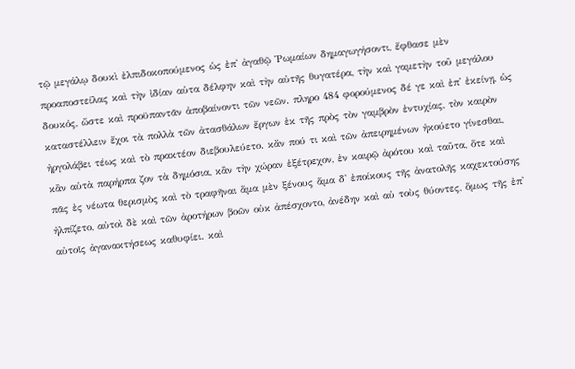τῷ μεγάλῳ δουκὶ ἐλπιδοκοπούμενος ὡς ἐπ' ἀγαθῷ Ῥωμαίων δημαγωγήσοντι, ἔφθασε μὲν προαποστείλας καὶ τὴν ἰδίαν αὐτα δέλφην καὶ τὴν αὐτῆς θυγατέρα, τὴν καὶ γαμετὴν τοῦ μεγάλου δουκός, ὥστε καὶ προϋπαντᾶν ἀποβαίνοντι τῶν νεῶν. πληρο 484 φορούμενος δέ γε καὶ ἐπ' ἐκείνῃ, ὡς καταστέλλειν ἔχοι τὰ πολλὰ τῶν ἀτασθάλων ἔργων ἐκ τῆς πρὸς τὸν γαμβρὸν ἐντυχίας, τὸν καιρὸν ἠργολάβει τέως καὶ τὸ πρακτέον διεβουλεύετο. κἄν πού τι καὶ τῶν ἀπειρημένων ἠκούετο γίνεσθαι, κἂν αὐτὰ παρήρπα ζον τὰ δημόσια, κἂν τὴν χώραν ἐξέτρεχον, ἐν καιρῷ ἀρότου καὶ ταῦτα, ὅτε καὶ πᾶς ἐς νέωτα θερισμὸς καὶ τὸ τραφῆναι ἅμα μὲν ξένους ἅμα δ' ἐποίκους τῆς ἀνατολῆς καχεκτούσης ἠλπίζετο, αὐτοὶ δὲ καὶ τῶν ἀροτήρων βοῶν οὐκ ἀπέσχοντο, ἀνέδην καὶ αὐ τοὺς θύοντες, ὅμως τῆς ἐπ' αὐτοῖς ἀγανακτήσεως καθυφίει. καὶ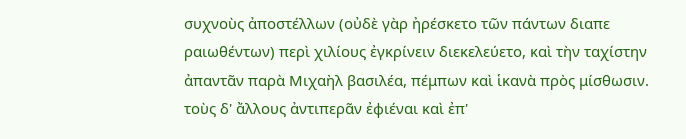συχνοὺς ἀποστέλλων (οὐδὲ γὰρ ἠρέσκετο τῶν πάντων διαπε ραιωθέντων) περὶ χιλίους ἐγκρίνειν διεκελεύετο, καὶ τὴν ταχίστην ἀπαντᾶν παρὰ Μιχαὴλ βασιλέα, πέμπων καὶ ἱκανὰ πρὸς μίσθωσιν. τοὺς δ' ἄλλους ἀντιπερᾶν ἐφιέναι καὶ ἐπ'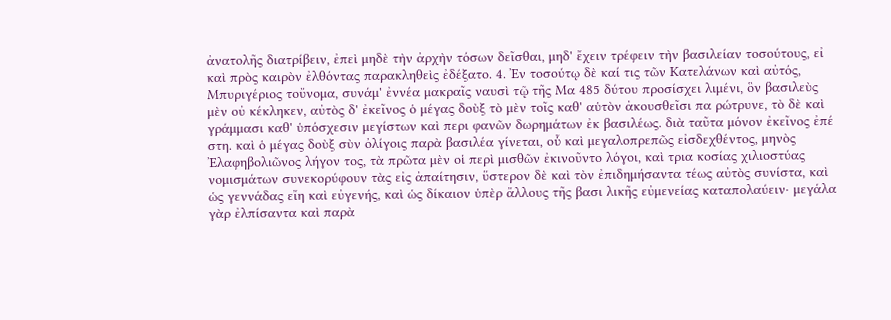ἀνατολῆς διατρίβειν, ἐπεὶ μηδὲ τὴν ἀρχὴν τόσων δεῖσθαι, μηδ' ἔχειν τρέφειν τὴν βασιλείαν τοσούτους, εἰ καὶ πρὸς καιρὸν ἐλθόντας παρακληθεὶς ἐδέξατο. 4. Ἐν τοσούτῳ δὲ καί τις τῶν Κατελάνων καὶ αὐτός, Μπυριγέριος τοὔνομα, συνάμ' ἐννέα μακραῖς ναυσὶ τῷ τῆς Μα 485 δύτου προσίσχει λιμένι, ὃν βασιλεὺς μὲν οὐ κέκληκεν, αὐτὸς δ' ἐκεῖνος ὁ μέγας δοὺξ τὸ μὲν τοῖς καθ' αὑτὸν ἀκουσθεῖσι πα ρώτρυνε, τὸ δὲ καὶ γράμμασι καθ' ὑπόσχεσιν μεγίστων καὶ περι φανῶν δωρημάτων ἐκ βασιλέως. διὰ ταῦτα μόνον ἐκεῖνος ἐπέ στη. καὶ ὁ μέγας δοὺξ σὺν ὀλίγοις παρὰ βασιλέα γίνεται, οὗ καὶ μεγαλοπρεπῶς εἰσδεχθέντος, μηνὸς Ἐλαφηβολιῶνος λήγον τος, τὰ πρῶτα μὲν οἱ περὶ μισθῶν ἐκινοῦντο λόγοι, καὶ τρια κοσίας χιλιοστύας νομισμάτων συνεκορύφουν τὰς εἰς ἀπαίτησιν, ὕστερον δὲ καὶ τὸν ἐπιδημήσαντα τέως αὐτὸς συνίστα, καὶ ὡς γεννάδας εἴη καὶ εὐγενής, καὶ ὡς δίκαιον ὑπὲρ ἄλλους τῆς βασι λικῆς εὐμενείας καταπολαύειν· μεγάλα γὰρ ἐλπίσαντα καὶ παρὰ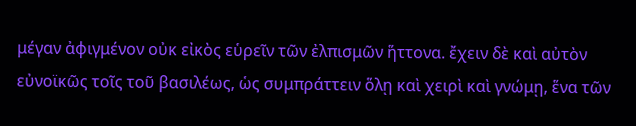μέγαν ἀφιγμένον οὐκ εἰκὸς εὑρεῖν τῶν ἐλπισμῶν ἥττονα. ἔχειν δὲ καὶ αὐτὸν εὐνοϊκῶς τοῖς τοῦ βασιλέως, ὡς συμπράττειν ὅλῃ καὶ χειρὶ καὶ γνώμῃ, ἕνα τῶν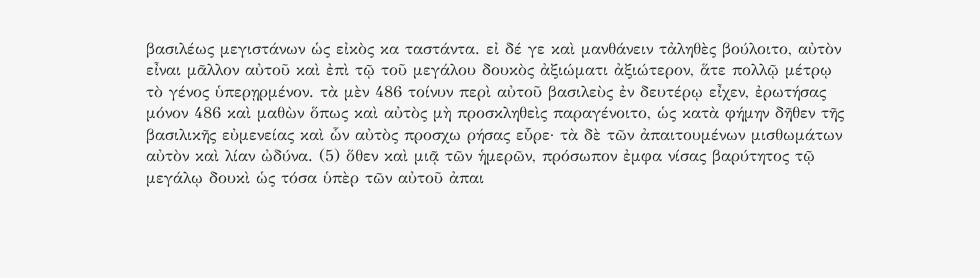βασιλέως μεγιστάνων ὡς εἰκὸς κα ταστάντα. εἰ δέ γε καὶ μανθάνειν τἀληθὲς βούλοιτο, αὐτὸν εἶναι μᾶλλον αὐτοῦ καὶ ἐπὶ τῷ τοῦ μεγάλου δουκὸς ἀξιώματι ἀξιώτερον, ἅτε πολλῷ μέτρῳ τὸ γένος ὑπερῃρμένον. τὰ μὲν 486 τοίνυν περὶ αὐτοῦ βασιλεὺς ἐν δευτέρῳ εἶχεν, ἐρωτήσας μόνον 486 καὶ μαθὼν ὅπως καὶ αὐτὸς μὴ προσκληθεὶς παραγένοιτο, ὡς κατὰ φήμην δῆθεν τῆς βασιλικῆς εὐμενείας καὶ ὧν αὐτὸς προσχω ρήσας εὗρε· τὰ δὲ τῶν ἀπαιτουμένων μισθωμάτων αὐτὸν καὶ λίαν ὠδύνα. (5) ὅθεν καὶ μιᾷ τῶν ἡμερῶν, πρόσωπον ἐμφα νίσας βαρύτητος τῷ μεγάλῳ δουκὶ ὡς τόσα ὑπὲρ τῶν αὐτοῦ ἀπαι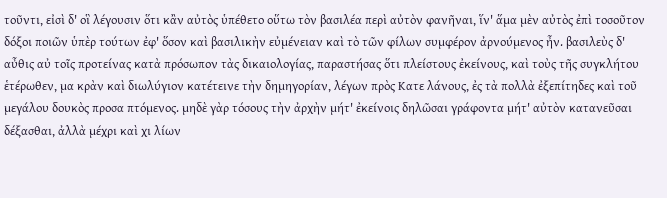τοῦντι, εἰσὶ δ' οἳ λέγουσιν ὅτι κἂν αὐτὸς ὑπέθετο οὕτω τὸν βασιλέα περὶ αὐτὸν φανῆναι, ἵν' ἅμα μὲν αὐτὸς ἐπὶ τοσοῦτον δόξοι ποιῶν ὑπὲρ τούτων ἐφ' ὅσον καὶ βασιλικὴν εὐμένειαν καὶ τὸ τῶν φίλων συμφέρον ἀρνούμενος ἦν. βασιλεὺς δ' αὖθις αὐ τοῖς προτείνας κατὰ πρόσωπον τὰς δικαιολογίας, παραστήσας ὅτι πλείστους ἐκείνους, καὶ τοὺς τῆς συγκλήτου ἑτέρωθεν, μα κρὰν καὶ διωλύγιον κατέτεινε τὴν δημηγορίαν, λέγων πρὸς Κατε λάνους, ἐς τὰ πολλὰ ἐξεπίτηδες καὶ τοῦ μεγάλου δουκὸς προσα πτόμενος. μηδὲ γὰρ τόσους τὴν ἀρχὴν μήτ' ἐκείνοις δηλῶσαι γράφοντα μήτ' αὐτὸν κατανεῦσαι δέξασθαι, ἀλλὰ μέχρι καὶ χι λίων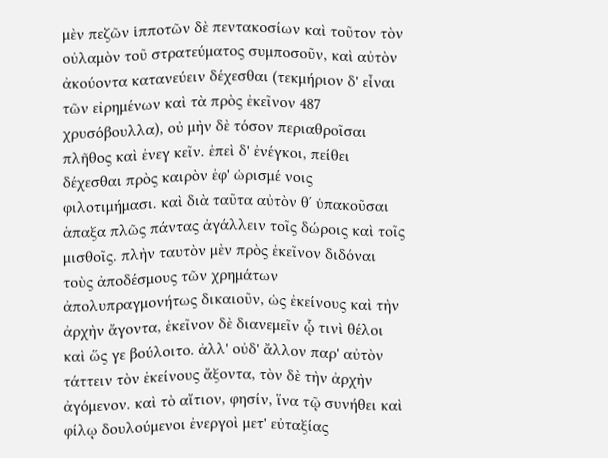μὲν πεζῶν ἱπποτῶν δὲ πεντακοσίων καὶ τοῦτον τὸν οὐλαμὸν τοῦ στρατεύματος συμποσοῦν, καὶ αὐτὸν ἀκούοντα κατανεύειν δέχεσθαι (τεκμήριον δ' εἶναι τῶν εἰρημένων καὶ τὰ πρὸς ἐκεῖνον 487 χρυσόβουλλα), οὐ μὴν δὲ τόσον περιαθροῖσαι πλῆθος καὶ ἐνεγ κεῖν. ἐπεὶ δ' ἐνέγκοι, πείθει δέχεσθαι πρὸς καιρὸν ἐφ' ὡρισμέ νοις φιλοτιμήμασι. καὶ διὰ ταῦτα αὐτὸν θʹ ὑπακοῦσαι ἁπαξα πλῶς πάντας ἀγάλλειν τοῖς δώροις καὶ τοῖς μισθοῖς. πλὴν ταυτὸν μὲν πρὸς ἐκεῖνον διδόναι τοὺς ἀποδέσμους τῶν χρημάτων ἀπολυπραγμονήτως δικαιοῦν, ὡς ἐκείνους καὶ τὴν ἀρχὴν ἄγοντα, ἐκεῖνον δὲ διανεμεῖν ᾧ τινὶ θέλοι καὶ ὥς γε βούλοιτο. ἀλλ' οὐδ' ἄλλον παρ' αὐτὸν τάττειν τὸν ἐκείνους ἄξοντα, τὸν δὲ τὴν ἀρχὴν ἀγόμενον. καὶ τὸ αἴτιον, φησίν, ἵνα τῷ συνήθει καὶ φίλῳ δουλούμενοι ἐνεργοὶ μετ' εὐταξίας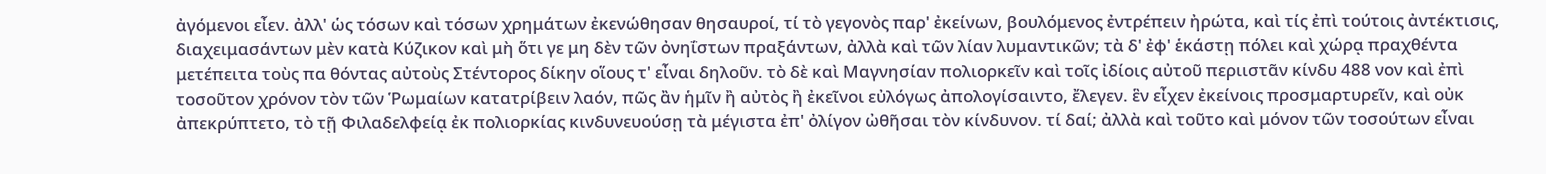ἀγόμενοι εἶεν. ἀλλ' ὡς τόσων καὶ τόσων χρημάτων ἐκενώθησαν θησαυροί, τί τὸ γεγονὸς παρ' ἐκείνων, βουλόμενος ἐντρέπειν ἠρώτα, καὶ τίς ἐπὶ τούτοις ἀντέκτισις, διαχειμασάντων μὲν κατὰ Κύζικον καὶ μὴ ὅτι γε μη δὲν τῶν ὀνηΐστων πραξάντων, ἀλλὰ καὶ τῶν λίαν λυμαντικῶν; τὰ δ' ἐφ' ἑκάστῃ πόλει καὶ χώρᾳ πραχθέντα μετέπειτα τοὺς πα θόντας αὐτοὺς Στέντορος δίκην οἵους τ' εἶναι δηλοῦν. τὸ δὲ καὶ Μαγνησίαν πολιορκεῖν καὶ τοῖς ἰδίοις αὐτοῦ περιιστᾶν κίνδυ 488 νον καὶ ἐπὶ τοσοῦτον χρόνον τὸν τῶν Ῥωμαίων κατατρίβειν λαόν, πῶς ἂν ἡμῖν ἢ αὐτὸς ἢ ἐκεῖνοι εὐλόγως ἀπολογίσαιντο, ἔλεγεν. ἓν εἶχεν ἐκείνοις προσμαρτυρεῖν, καὶ οὐκ ἀπεκρύπτετο, τὸ τῇ Φιλαδελφείᾳ ἐκ πολιορκίας κινδυνευούσῃ τὰ μέγιστα ἐπ' ὀλίγον ὠθῆσαι τὸν κίνδυνον. τί δαί; ἀλλὰ καὶ τοῦτο καὶ μόνον τῶν τοσούτων εἶναι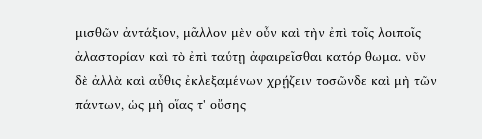μισθῶν ἀντάξιον, μᾶλλον μὲν οὖν καὶ τὴν ἐπὶ τοῖς λοιποῖς ἀλαστορίαν καὶ τὸ ἐπὶ ταύτῃ ἀφαιρεῖσθαι κατόρ θωμα. νῦν δὲ ἀλλὰ καὶ αὖθις ἐκλεξαμένων χρῄζειν τοσῶνδε καὶ μὴ τῶν πάντων, ὡς μὴ οἵας τ' οὔσης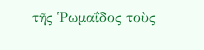τῆς Ῥωμαΐδος τοὺς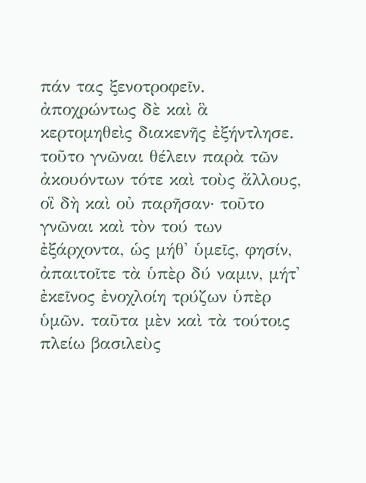πάν τας ξενοτροφεῖν. ἀποχρώντως δὲ καὶ ἃ κερτομηθεὶς διακενῆς ἐξήντλησε. τοῦτο γνῶναι θέλειν παρὰ τῶν ἀκουόντων τότε καὶ τοὺς ἄλλους, οἳ δὴ καὶ οὐ παρῆσαν· τοῦτο γνῶναι καὶ τὸν τού των ἐξάρχοντα, ὡς μήθ' ὑμεῖς, φησίν, ἀπαιτοῖτε τὰ ὑπὲρ δύ ναμιν, μήτ' ἐκεῖνος ἐνοχλοίη τρύζων ὑπὲρ ὑμῶν. ταῦτα μὲν καὶ τὰ τούτοις πλείω βασιλεὺς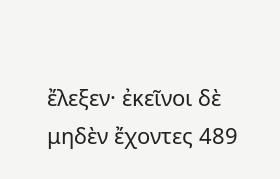ἔλεξεν· ἐκεῖνοι δὲ μηδὲν ἔχοντες 489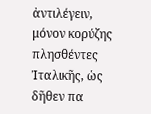ἀντιλέγειν, μόνον κορύζης πλησθέντες Ἰταλικῆς, ὡς δῆθεν πα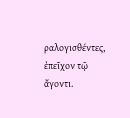ραλογισθέντες, ἐπεῖχον τῷ ἄγοντι.